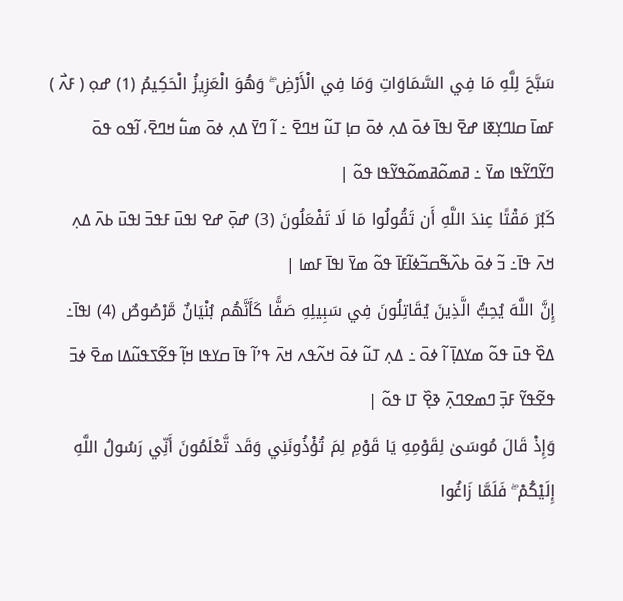سَبَّحَ لِلَّهِ مَا فِي السَّمَاوَاتِ وَمَا فِي الْأَرْضِ ۖ وَهُوَ الْعَزِيزُ الْحَكِيمُ (1) ߝߋ߲ ( ߓߍ߯ ) ߓߘߊ߫ ߛߊߣߌ߲ߧߊ ߝߐ߫ ߊߟߊ߫ ߦߋ߫ ߡߍ߲ ߦߋ߫ ߛߊ߲ ߠߎ߬ ߞߣߐ߫ ߸ ߊ߬ ߣߌ߫ ߡߍ߲ ߦߋ߫ ߘߎ߱ ߞߣߐ߫، ߊ߬ߟߋ ߟߋ߫ ߣߌ߬ߣߌ߬ߟߊ ߘߌ߫ ߸ ߥߘߋ߬ߥߘߋ߬ߟߌ߬ߟߊ ߟߋ߬ |
كَبُرَ مَقْتًا عِندَ اللَّهِ أَن تَقُولُوا مَا لَا تَفْعَلُونَ (3) ߝߋ߲߫ ߝߐ ߊߟߎ߫ ߓߟߏ߫ ߊߟߎ߫ ߕߍ߫ ߡߍ߲ ߞߍ߫ ߟߊ߫߸ ߏ߬ ߦߋ߫ ߕߍ߰ߒ߬ߛߏ߬ߦߊ߬ߓߊ߫ ߟߋ߬ ߘߌ߫ ߊߟߊ߫ ߓߘߊ |
إِنَّ اللَّهَ يُحِبُّ الَّذِينَ يُقَاتِلُونَ فِي سَبِيلِهِ صَفًّا كَأَنَّهُم بُنْيَانٌ مَّرْصُوصٌ (4) ߊߟߊ߫߸ ߡߐ߰ ߟߎ߫ ߟߋ߬ ߘߌߡߊ߲߫ ߊ߬ ߦߋ߫ ߸ ߡߍ߲ ߠߎ߬ ߦߋ߫ ߞߍ߬ߟߍ ߞߍ߫ ߟߴߊ߬ ߟߊ߫ ߛߌߟߊ ߞߊ߲߬ ߟߐ߬ߖߟߎ߬ߡߊ ߘߐ߫ ߦߏ߫ ߟߐ߬ߟߌ߬ ߓߏ߲߫ ߣߘߐߣߍ߲߫ ߢߐ߲߰ ߠߊ ߟߋ߬ |
وَإِذْ قَالَ مُوسَىٰ لِقَوْمِهِ يَا قَوْمِ لِمَ تُؤْذُونَنِي وَقَد تَّعْلَمُونَ أَنِّي رَسُولُ اللَّهِ إِلَيْكُمْ ۖ فَلَمَّا زَاغُوا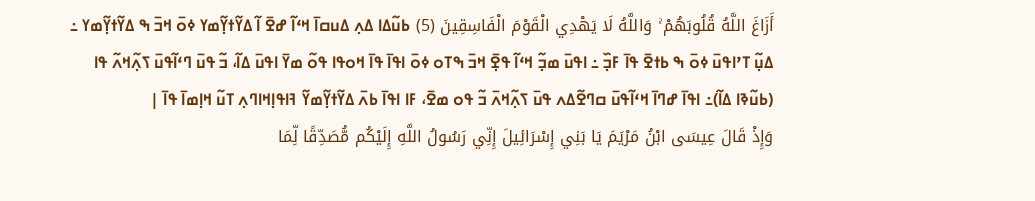أَزَاغَ اللَّهُ قُلُوبَهُمْ ۚ وَاللَّهُ لَا يَهْدِي الْقَوْمَ الْفَاسِقِينَ (5) ߕߎ߬ߡߊ ߡߍ߲ ߡߎߛߊ߫ ߞߵߊ߬ ߝߐ߫ ߊ߬ ߡߌ߬ߙߌ߲߬ߘߌ ߦߋ߫ ߞߏ߫ ߒ ߡߌ߬ߙߌ߲߬ߘߌ ߸ ߡߎ߲߬ ߠߴߊߟߎ߫ ߦߋ߫ ߒ ߕߙߐ߫ ߟߊ߫ ߓߏ߲߰ ߸ ߊߟߎ߫ ߘߏ߲߬ ߞߵߊ߬ ߟߐ߲߫ ߞߏ߫ ߒߠߋ ߦߋ߫ ߊߟߊ߫ ߟߊ߫ ߞߋߟߊ ߟߋ߬ ߘߌ߫ ߊߟߎ߫ ߡߊ߬، ߏ߬ ߟߎ߫ ߣߵߊ߬ߟߎ߫ ߖߍ߲߬ߞߍ߬ ߟߊ (ߕߎ߬ߢߊ ߡߊ߬)߸ ߊߟߊ߫ ߝߣߊ߫ ߞߵߊ߬ߟߎ߫ ߛߣߐ߬ߡߍ ߟߎ߫ ߖߍ߲߬ߞߍ߫ ߏ߬ ߟߋ ߘߐ߫، ߓߊ ߊߟߊ߫ ߕߍ߫ ߡߌ߬ߙߌ߲߬ߘߌ߬ ߔߊߟߊ߲ߞߊߣߍ߲ ߠߎ߬ ߞߊ߲ߘߊ߫ ߟߊ߫ |
وَإِذْ قَالَ عِيسَى ابْنُ مَرْيَمَ يَا بَنِي إِسْرَائِيلَ إِنِّي رَسُولُ اللَّهِ إِلَيْكُم مُّصَدِّقًا لِّمَا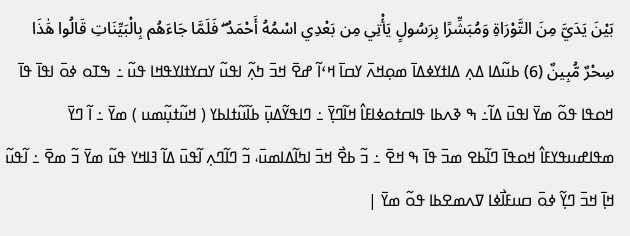بَيْنَ يَدَيَّ مِنَ التَّوْرَاةِ وَمُبَشِّرًا بِرَسُولٍ يَأْتِي مِن بَعْدِي اسْمُهُ أَحْمَدُ ۖ فَلَمَّا جَاءَهُم بِالْبَيِّنَاتِ قَالُوا هَٰذَا سِحْرٌ مُّبِينٌ (6) ߕߎ߬ߡߊ ߡߍ߲ ߡߊߙߌߦߡߊ߫ ߘߋ߲ߞߍ߫ ߌߛߊ߫ ߞߵߊ߬ ߝߐ߫ ߞߏ߫ ߤߍ߲߬ ߊߟߎ߬ ߌߛߌߙߊߌߟߞߊ ߟߎ߬ ߸ ߒߠߋ ߦߋ߫ ߊߟߊ߫ ߟߊ߫ ߞߋߟߊ ߟߋ߬ ߘߌ߫ ߊߟߎ߫ ߡߊ߬߸ ߒ ߢߍߕߊ ߟߊߛߙߋߦߊߓߊ߮ ߞߊ߬ߣߌ߲߫ ߸ ߣߊߟߌ߬ߡߎ߲߫ ߕߊ߬ߎ߬ߙߊߕߌ ( ߞߎ߬ߙߎ߲߬ߘߎ ) ߘߌ߫ ߸ ߊ߬ ߣߌ߫ ߘߟߊߝߎߟߌߓߊ߮ ߞߋߟߊ߫ ߣߊ߬ߕߐ ߘߏ߫ ߟߊ߫ ߒ ߞߐ߫ ߸ ߏ߬ ߕߐ߯ ߞߏ߫ ߊߤߊ߬ߡߊߘߎ߫، ߏ߬ ߣߊ߬ߣߍ߲ ߊ߬ߟߎ߫ ߡߊ߬ ߔߊߞߌ ߟߎ߬ ߘߌ߫ ߏ߬ ߘߐ߫ ߸ ߊ߬ߟߎ߬ ߞߊ߲߫ ߞߏ߫ ߣߌ߲߬ ߦߋ߫ ߛߎߓߊ߯ߦߊ ߜߍߘߐߕߊ ߟߋ߬ ߘߌ߫ |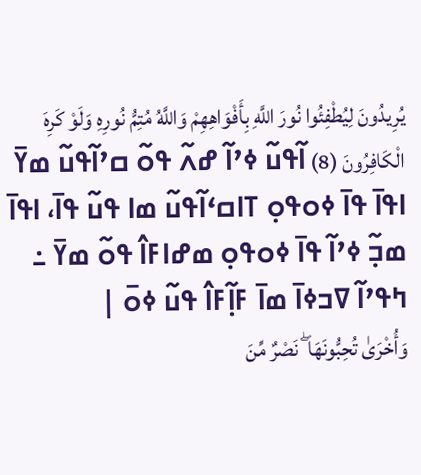يُرِيدُونَ لِيُطْفِئُوا نُورَ اللَّهِ بِأَفْوَاهِهِمْ وَاللَّهُ مُتِمُّ نُورِهِ وَلَوْ كَرِهَ الْكَافِرُونَ (8) ߊ߬ߟߎ߬ ߦߴߊ߬ ߝߍ߬ ߟߋ߬ ߛߴߊ߬ߟߎ߬ ߘߌ߫ ߊߟߊ߫ ߟߊ߫ ߦߋߟߋ߲ ߠߊߛߵߊ߬ߟߎ߬ ߘߊ ߟߎ߬ ߟߊ߫، ߊߟߊ߫ ߘߏ߲߬ ߦߴߊ߬ ߟߊ߫ ߦߋߟߋ߲ ߘߝߊߓߊ߮ ߟߋ߬ ߘߌ߫ ߸ ߤߟߴߊ߬ ߜߏߦߊ߫ ߘߊ߫ ߓߊ߲߬ߓߊ߮ ߟߎ߬ ߦߋ߫ |
وَأُخْرَىٰ تُحِبُّونَهَا ۖ نَصْرٌ مِّنَ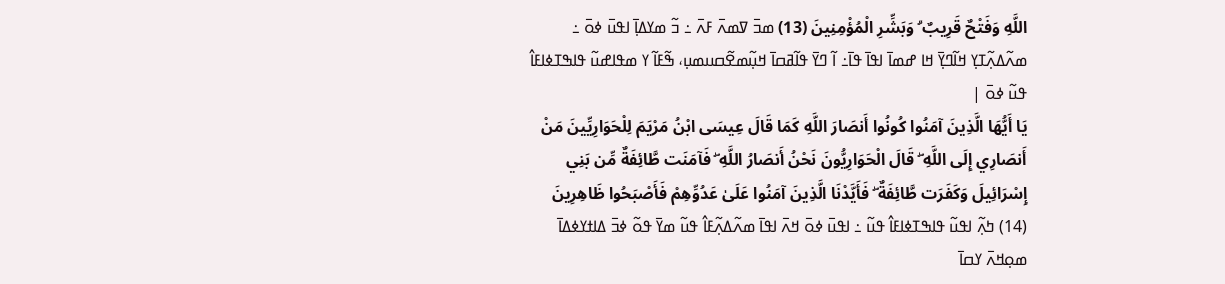اللَّهِ وَفَتْحٌ قَرِيبٌ ۗ وَبَشِّرِ الْمُؤْمِنِينَ (13) ߘߏ߫ ߜߘߍ߫ ߓߍ߫ ߸ ߏ߬ ߘߌߡߊ߲߫ ߊߟߎ߫ ߦߋ߫ ߸ ߘߍ߬ߡߍ߲߬ߠߌ߲ ߞߊ߬ߣߌ߲߫ ߞߊ ߝߘߊ߫ ߊߟߊ߫ ߟߊ߫߸ ߊ߬ ߣߌ߫ ߟߊ߬ߥߛߊ߫ ߞߎ߲߬ߘߐ߬ߛߎߘߎ߲، ߒ߬ߓߊ߬ ߌ ߘߟߊߝߎ߬ ߟߊߒߠߦߊߓߊ߮ ߟߎ߬ ߦߋ߫ |
يَا أَيُّهَا الَّذِينَ آمَنُوا كُونُوا أَنصَارَ اللَّهِ كَمَا قَالَ عِيسَى ابْنُ مَرْيَمَ لِلْحَوَارِيِّينَ مَنْ أَنصَارِي إِلَى اللَّهِ ۖ قَالَ الْحَوَارِيُّونَ نَحْنُ أَنصَارُ اللَّهِ ۖ فَآمَنَت طَّائِفَةٌ مِّن بَنِي إِسْرَائِيلَ وَكَفَرَت طَّائِفَةٌ ۖ فَأَيَّدْنَا الَّذِينَ آمَنُوا عَلَىٰ عَدُوِّهِمْ فَأَصْبَحُوا ظَاهِرِينَ (14) ߤߍ߲߬ ߊߟߎ߬ ߟߊߒߠߦߊߓߊ߮ ߟߎ߬ ߸ ߊߟߎ߫ ߦߋ߫ ߞߍ߫ ߊߟߊ߫ ߘߍ߬ߡߍ߲߬ߓߊ߮ ߟߎ߬ ߘߌ߫ ߟߋ߬ ߦߏ߫ ߡߊߙߌߦߡߊ߫ ߘߋ߲ߞߍ߫ ߌߛߊ߫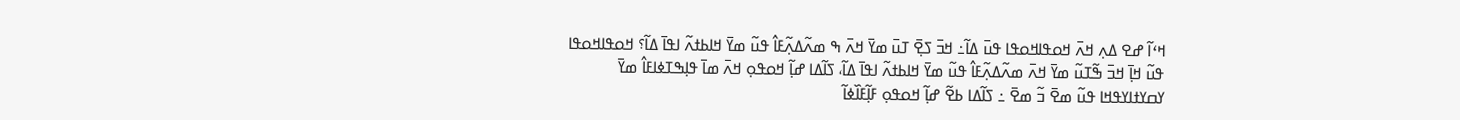ߞߵߊ߬ ߝߐ ߡߍ߲ ߞߍ߫ ߞߋߟߊߞߋߟߊ ߟߎ߫ ߡߊ߬߸ ߞߏ߫ ߖߐ߲߫ ߠߎ߫ ߘߌ߫ ߞߍ߫ ߒ ߘߍ߬ߡߍ߲߬ߓߊ߮ ߟߎ߬ ߘߌ߫ ߞߊߕߙߍ߬ ߊߟߊ߫ ߡߊ߬؟ ߞߋߟߊߞߋߟߊ ߟߎ߬ ߞߊ߲߫ ߞߏ߫ ߒ߬ߠߎ߬ ߘߌ߫ ߞߍ߫ ߘߍ߬ߡߍ߲߬ߓߊ߮ ߟߎ߬ ߘߌ߫ ߞߊߕߙߍ߬ ߊߟߊ߫ ߡߊ߬، ߖߊ߬ߡߊ ߝߊ߲߬ ߞߋߟߋ߲ ߞߍ߫ ߘߊ߫ ߟߊ߲ߒߠߦߊߓߊ߮ ߘߌ߫ ߌߛߌߙߊߌߟߞߊ ߟߎ߬ ߘߐ߫ ߏ߬ ߘߐ߫ ߸ ߖߊ߬ߡߊ ߕߐ߬ ߝߊ߲߬ ߞߋߟߋ߲ ߓߊ߲߬ߓߊ߰ߦߊ߬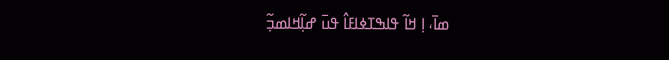ߘߊ߫، ߊ߲ ߞߊ߬ ߟߊߒߠߦߊߓߊ߮ ߟߎ߫ ߝߊ߲߬ߞߊߘߏ߲߬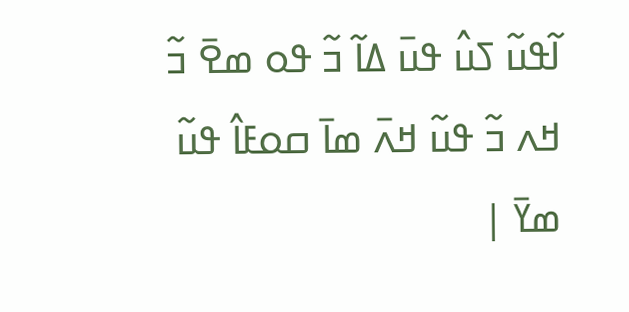ߊ߬ߟߎ߬ ߖߎ߮ ߟߎ߫ ߡߊ߬ ߏ߬ ߟߋ ߘߐ߫ ߏ߬ ߞߍ ߏ߬ ߟߎ߬ ߞߍ߫ ߘߊ߫ ߛߋߓߊ߮ ߟߎ߬ ߘߌ߫ |